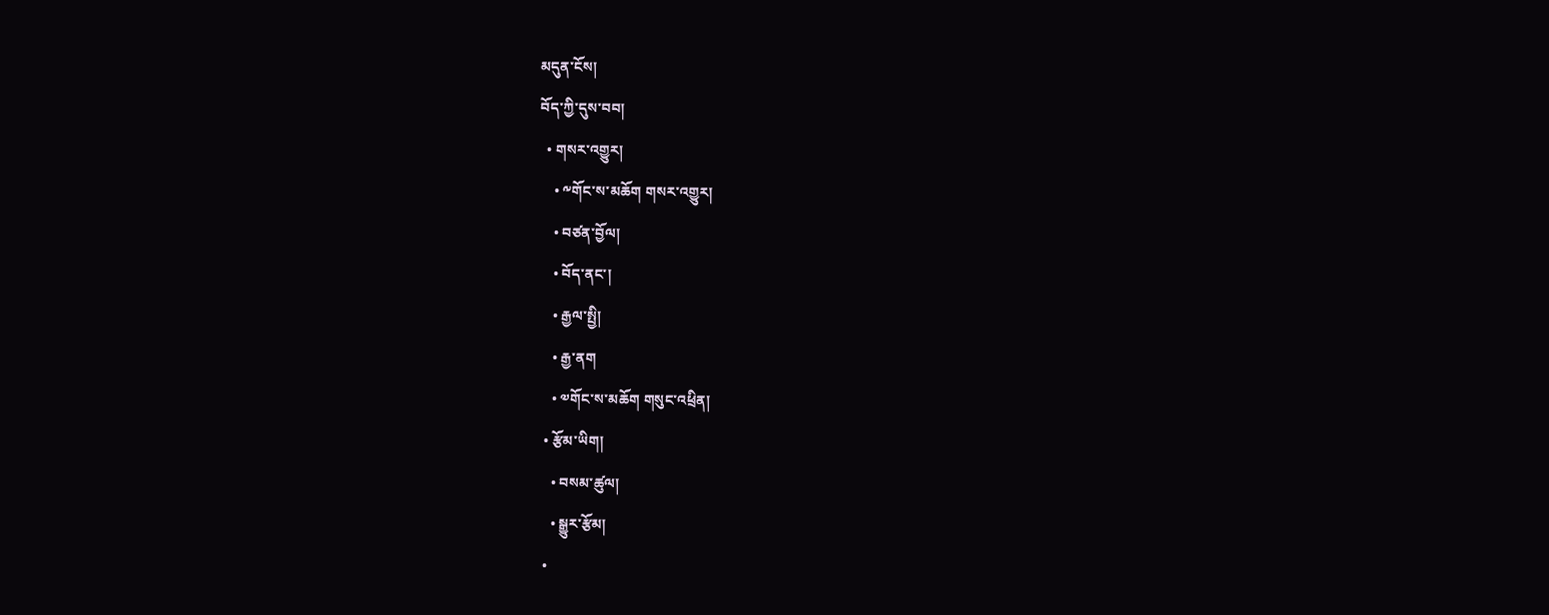མདུན་ངོས།
བོད་ཀྱི་དུས་བབ།
  • གསར་འགྱུར།
    • ༸གོང་ས་མཆོག གསར་འགྱུར།
    • བཙན་བྱོལ།
    • བོད་ནང་།
    • རྒྱལ་སྤྱི།
    • རྒྱ་ནག
    • ༧གོང་ས་མཆོག གསུང་འཕྲིན།
  • རྩོམ་ཡིག།
    • བསམ་ཚུལ།
    • སྒྱུར་རྩོམ།
  •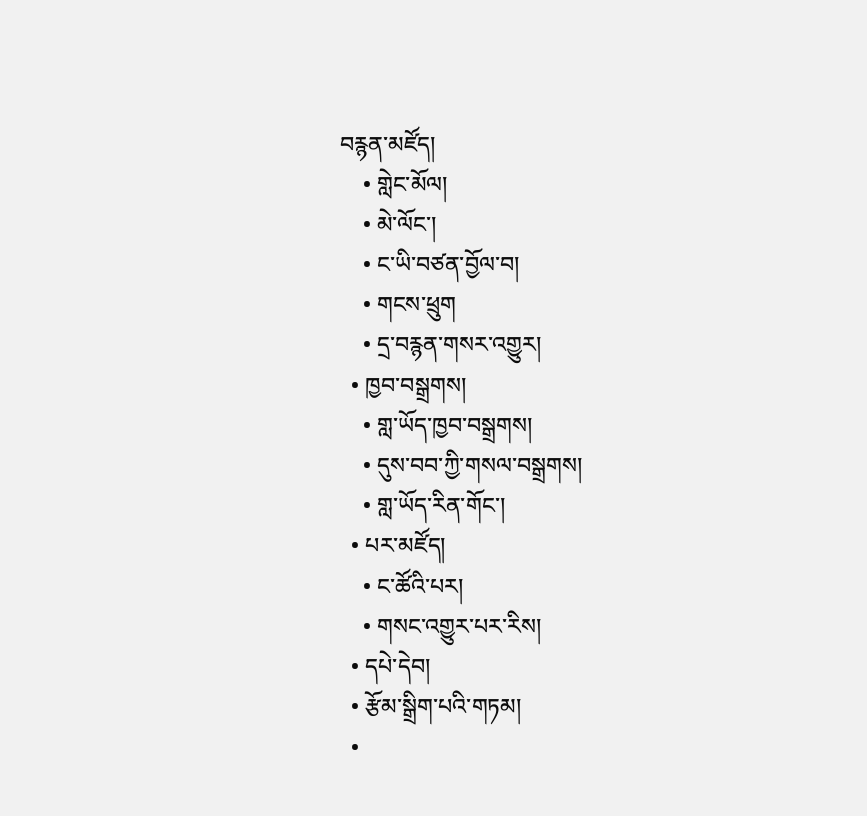བརྙན་མཛོད།
    • གླེང་མོལ།
    • མེ་ལོང་།
    • ང་ཡི་བཙན་བྱོལ་བ།
    • གངས་ཕྲུག
    • དྲ་བརྙན་གསར་འགྱུར།
  • ཁྱབ་བསྒྲགས།
    • གླ་ཡོད་ཁྱབ་བསྒྲགས།
    • དུས་བབ་ཀྱི་གསལ་བསྒྲགས།
    • གླ་ཡོད་རིན་གོང་།
  • པར་མཛོད།
    • ང་ཚོའི་པར།
    • གསང་འགྱུར་པར་རིས།
  • དཔེ་དེབ།
  • རྩོམ་སྒྲིག་པའི་གཏམ།
  •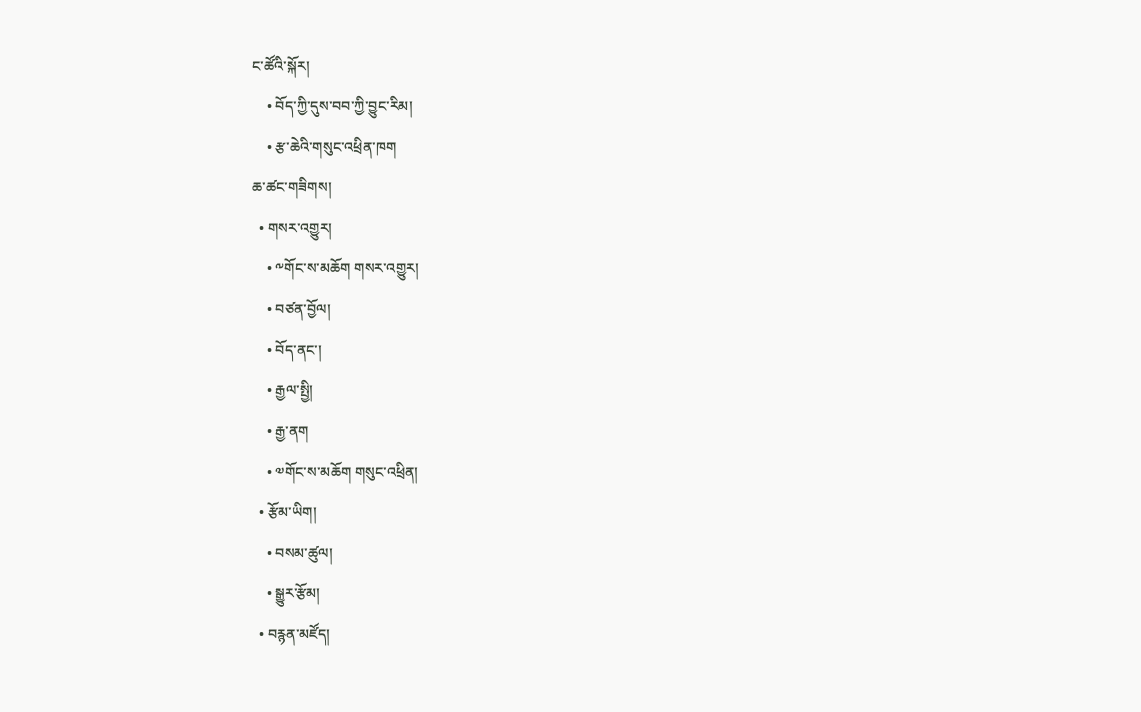ང་ཚོའི་སྐོར།
    • བོད་ཀྱི་དུས་བབ་ཀྱི་བྱུང་རིམ།
    • རྩ་ཆེའི་གསུང་འཕྲིན་ཁག
ཆ་ཚང་གཟིགས།
  • གསར་འགྱུར།
    • ༸གོང་ས་མཆོག གསར་འགྱུར།
    • བཙན་བྱོལ།
    • བོད་ནང་།
    • རྒྱལ་སྤྱི།
    • རྒྱ་ནག
    • ༧གོང་ས་མཆོག གསུང་འཕྲིན།
  • རྩོམ་ཡིག།
    • བསམ་ཚུལ།
    • སྒྱུར་རྩོམ།
  • བརྙན་མཛོད།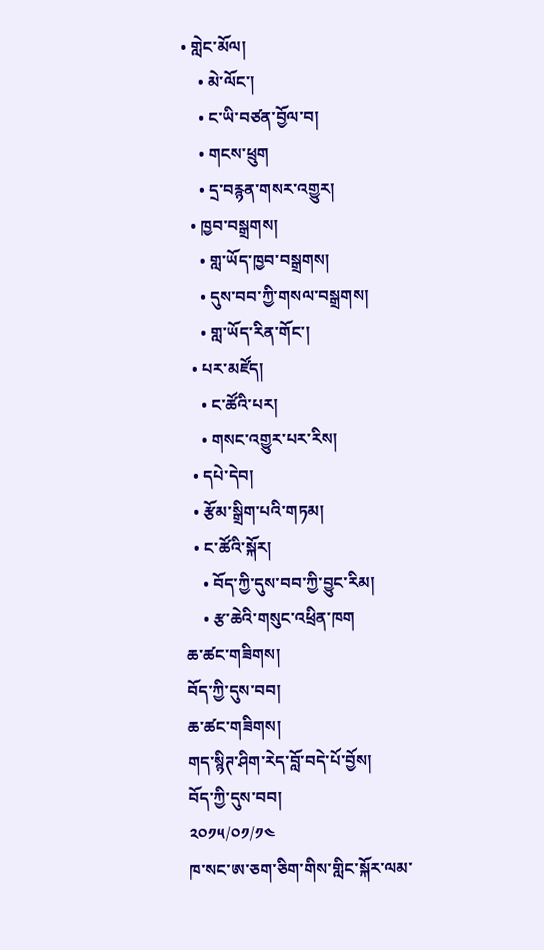• གླེང་མོལ།
    • མེ་ལོང་།
    • ང་ཡི་བཙན་བྱོལ་བ།
    • གངས་ཕྲུག
    • དྲ་བརྙན་གསར་འགྱུར།
  • ཁྱབ་བསྒྲགས།
    • གླ་ཡོད་ཁྱབ་བསྒྲགས།
    • དུས་བབ་ཀྱི་གསལ་བསྒྲགས།
    • གླ་ཡོད་རིན་གོང་།
  • པར་མཛོད།
    • ང་ཚོའི་པར།
    • གསང་འགྱུར་པར་རིས།
  • དཔེ་དེབ།
  • རྩོམ་སྒྲིག་པའི་གཏམ།
  • ང་ཚོའི་སྐོར།
    • བོད་ཀྱི་དུས་བབ་ཀྱི་བྱུང་རིམ།
    • རྩ་ཆེའི་གསུང་འཕྲིན་ཁག
ཆ་ཚང་གཟིགས།
བོད་ཀྱི་དུས་བབ།
ཆ་ཚང་གཟིགས།
གད་སྙིཊ་ཤིག་རེད་བློ་བདེ་པོ་བྱོས།
བོད་ཀྱི་དུས་བབ།
༢༠༡༥/༠༡/༡༤
ཁ་སང་ཨ་ཅག་ཅིག་གིས་གླིང་སྐོར་ལམ་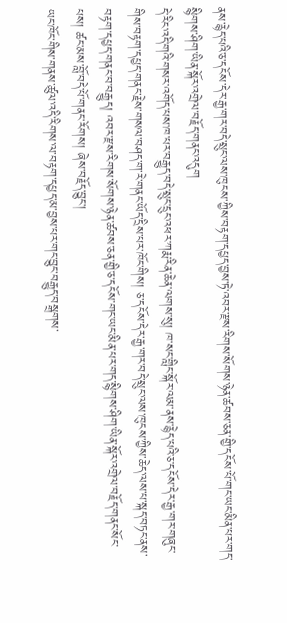ནས་རྙེད་པའི་ཅ་དངོས་དེར་རྒྱ་གར་བདེ་སྲུང་ལས་ཁུངས་ཀྱིས་བརྟག་དཔྱད་བྱས་ཏེ་འབར་རྫས་རིགས་སོགས་ཉེན་ཚབས་ཅན་གྱི་དངོས་པོ་གང་ཡང་མིན་པར་གད་སྙིགས་ཤིག་ཡིན་སྐོར་འགྲེལ་བརྗོད་གནང་འདུག
དེ་རིང་འདི་གའི་གསར་འགོད་པས་ཁ་པར་བརྒྱུད་བདེ་སྲུང་དྲུང་འཕར་ཀརྨ་རིན་ཆེན་ལགས་སུ། ཁ་སང་གླིང་སྐོར་ལམ་ནས་རྙེད་པའི་ཅ་དངོས་དེར་རྒྱ་གར་གཞུང་གིས་བརྟག་དཔྱད་གནང་རྗེས་གསལ་བཤད་ག་རེ་གནང་ཡོད་དྲིས་པར་ཁོང་གིས། ཅ་དངོས་དེར་རྒྱ་གར་བདེ་སྲུང་ལས་ཁུངས་ཀྱིས་ཆེད་ལས་པ་སྐད་བཏང་ནས་བརྟག་དཔྱད་གནང་བ་བརྒྱུད། འབར་རྫས་རིགས་སོགས་ཉེན་ཚབས་ཅན་གྱི་ཅ་དངོས་གང་ཡང་མིན་པར་གད་སྙིགས་ཤིག་ཡིན་སྐོར་འགྲེལ་བརྗོད་གནང་སོང་པས། ཚང་མས་བློ་བདེ་པོ་གནང་རོགས། ཞེས་བརྗོད་བྱུང་།
ཡང་ཁོང་གིས་གནས་ཚུལ་འདི་རིགས་ལ་བརྟག་དཔྱད་མ་བྱས་པར་གང་བྱུང་བརྒྱུད་བསྒྲགས་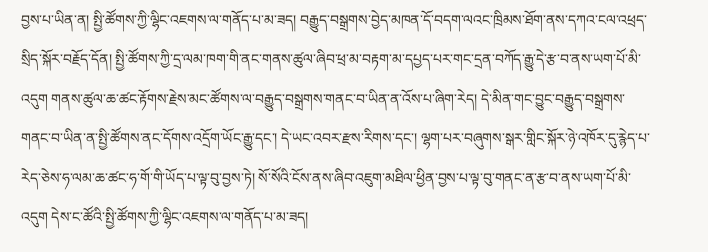བྱས་པ་ཡིན་ན། སྤྱི་ཚོགས་ཀྱི་ལྷིང་འཇགས་ལ་གནོད་པ་མ་ཟད། བརྒྱུད་བསྒྲགས་བྱེད་མཁན་དོ་བདག་ལའང་ཁྲིམས་ཐོག་ནས་དཀའ་ངལ་འཕྲད་སྲིད་སྐོར་བརྗོད་དོན། སྤྱི་ཚོགས་ཀྱི་དྲ་ལམ་ཁག་གི་ནང་གནས་ཚུལ་ཞིབ་ཕྲ་མ་བརྟག་མ་དཔྱད་པར་གང་དྲན་བཀོད་རྒྱུ་དེ་རྩ་བ་ནས་ཡག་པོ་མི་འདུག གནས་ཚུལ་ཆ་ཚང་རྟོགས་རྗེས་མང་ཚོགས་ལ་བརྒྱུད་བསྒྲགས་གནང་བ་ཡིན་ན་འོས་པ་ཞིག་རེད། དེ་མིན་གང་བྱུང་བརྒྱུད་བསྒྲགས་གནང་བ་ཡིན་ན་སྤྱི་ཚོགས་ནང་དོགས་འདྲོག་ཡོང་རྒྱུ་དང་། དེ་ཡང་འབར་རྫས་རིགས་དང་། ལྷག་པར་བཞུགས་སྒར་གླིང་སྐོར་ཉེ་འཁོར་དུ་རྙེད་པ་རེད་ཅེས་ཧ་ལམ་ཆ་ཚང་ཧ་གོ་གི་ཡོད་པ་ལྟ་བུ་བྱས་ཏེ། སོ་སོའི་ངོས་ནས་ཞིབ་འཇུག་མཐིལ་ཕྱིན་བྱས་པ་ལྟ་བུ་གནང་ན་རྩ་བ་ནས་ཡག་པོ་མི་འདུག དེས་ང་ཚོའི་སྤྱི་ཚོགས་ཀྱི་ལྷིང་འཇགས་ལ་གནོད་པ་མ་ཟད།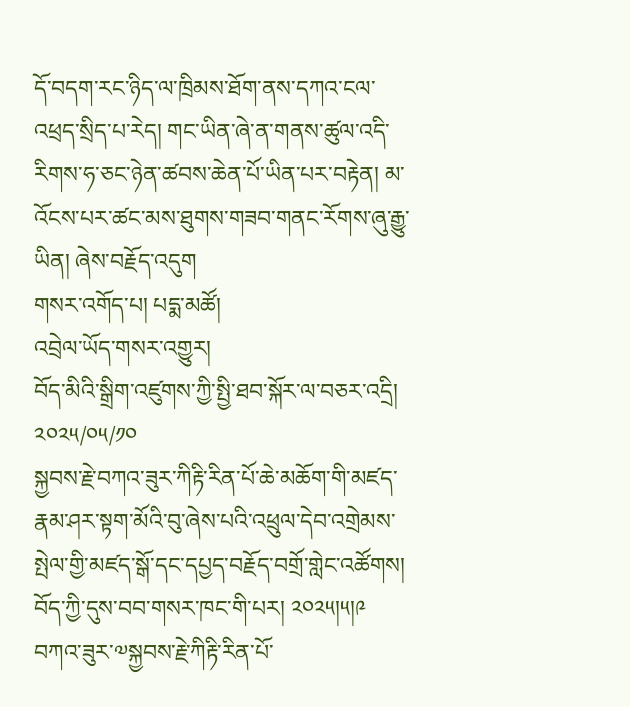དོ་བདག་རང་ཉིད་ལ་ཁྲིམས་ཐོག་ནས་དཀའ་ངལ་འཕྲད་སྲིད་པ་རེད། གང་ཡིན་ཞེ་ན་གནས་ཚུལ་འདི་རིགས་ཧ་ཅང་ཉེན་ཚབས་ཆེན་པོ་ཡིན་པར་བརྟེན། མ་འོངས་པར་ཚང་མས་ཐུགས་གཟབ་གནང་རོགས་ཞུ་རྒྱུ་ཡིན། ཞེས་བརྗོད་འདུག
གསར་འགོད་པ། པདྨ་མཚོ།
འབྲེལ་ཡོད་གསར་འགྱུར།
བོད་མིའི་སྒྲིག་འཛུགས་ཀྱི་སྤྱི་ཐབ་སྐོར་ལ་བཅར་འདྲི།
༢༠༢༥/༠༥/༡༠
སྐྱབས་རྗེ་བཀའ་ཟུར་ཀིརྟི་རིན་པོ་ཆེ་མཆོག་གི་མཛད་རྣམ་ཤར་སྟག་མོའི་བུ་ཞེས་པའི་འཕྲུལ་དེབ་འགྲེམས་སྤེལ་གྱི་མཛད་སྒོ་དང་དཔྱད་བརྗོད་བགྲོ་གླེང་འཚོགས། བོད་ཀྱི་དུས་བབ་གསར་ཁང་གི་པར། ༢༠༢༥།༥།༩
བཀའ་ཟུར་༧སྐྱབས་རྗེ་ཀིརྟི་རིན་པོ་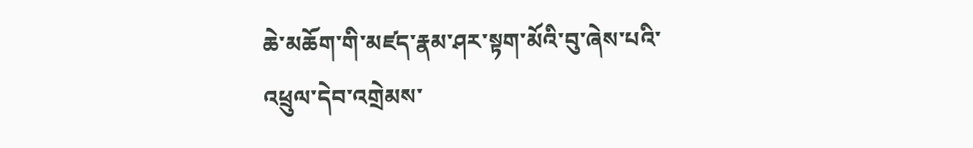ཆེ་མཆོག་གི་མཛད་རྣམ་ཤར་སྟག་མོའི་བུ་ཞེས་པའི་འཕྲུལ་དེབ་འགྲེམས་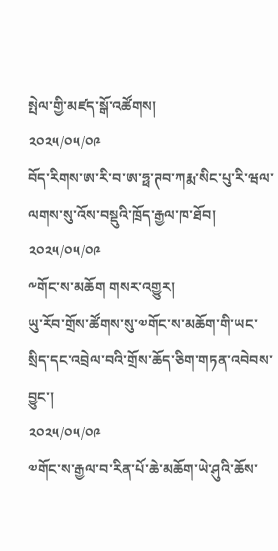སྤེལ་གྱི་མཛད་སྒོ་འཚོགས།
༢༠༢༥/༠༥/༠༩
བོད་རིགས་ཨ་རི་བ་ཨ་ཧྥ་ཊབ་ཀརྨ་སིང་པུ་རི་ཝལ་ལགས་སུ་འོས་བསྡུའི་ཁྲོད་རྒྱལ་ཁ་ཐོབ།
༢༠༢༥/༠༥/༠༩
༸གོང་ས་མཆོག གསར་འགྱུར།
ཡུ་རོབ་གྲོས་ཚོགས་སུ་༧གོང་ས་མཆོག་གི་ཡང་སྲིད་དང་འབྲེལ་བའི་གྲོས་ཆོད་ཅིག་གཏན་འབེབས་བྱུང་།
༢༠༢༥/༠༥/༠༩
༧གོང་ས་རྒྱལ་བ་རིན་པོ་ཆེ་མཆོག་ཡེ་ཤུའི་ཆོས་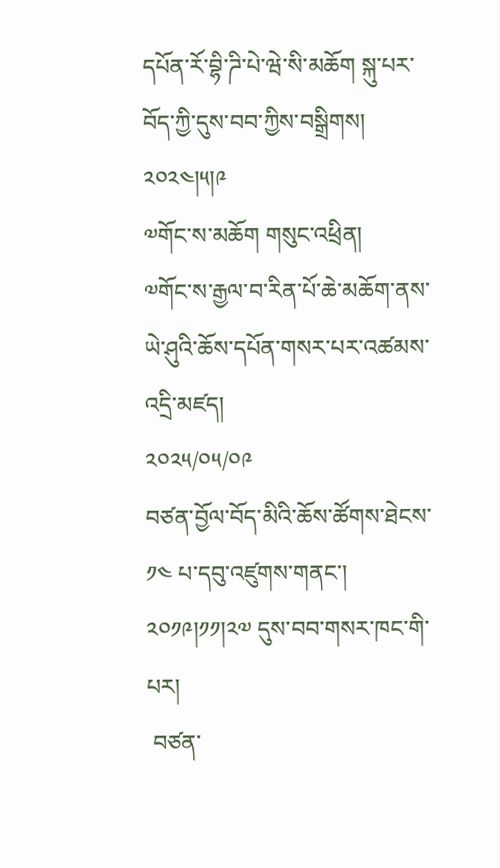དཔོན་རོ་བྷི་ཌི་པེ་ཝེ་སི་མཆོག སྐུ་པར་བོད་ཀྱི་དུས་བབ་ཀྱིས་བསྒྲིགས། ༢༠༢༤།༥།༩
༧གོང་ས་མཆོག གསུང་འཕྲིན།
༧གོང་ས་རྒྱལ་བ་རིན་པོ་ཆེ་མཆོག་ནས་ཡེ་ཤུའི་ཆོས་དཔོན་གསར་པར་འཚམས་འདྲི་མཛད།
༢༠༢༥/༠༥/༠༩
བཙན་བྱོལ་བོད་མིའི་ཆོས་ཚོགས་ཐེངས་ ༡༤ པ་དབུ་འཛུགས་གནང་། ༢༠༡༩།༡༡།༢༧ དུས་བབ་གསར་ཁང་གི་པར།
 བཙན་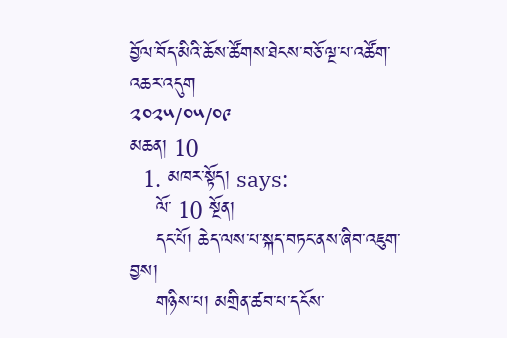བྱོལ་བོད་མིའི་ཆོས་ཚོགས་ཐེངས་བཅོ་ལྔ་པ་འཚོག་འཆར་འདུག
༢༠༢༥/༠༥/༠༩
མཆན། 10
  1. མཁར་སྟོད། says:
    ལོ་ 10 སྔོན།
    དང་པོ། ཆེད་ལས་པ་སྐད་བཏང་ནས་ཞིབ་འཇུག་བྱས།
    གཉིས་པ། མགྲིན་ཚབ་པ་དངོས་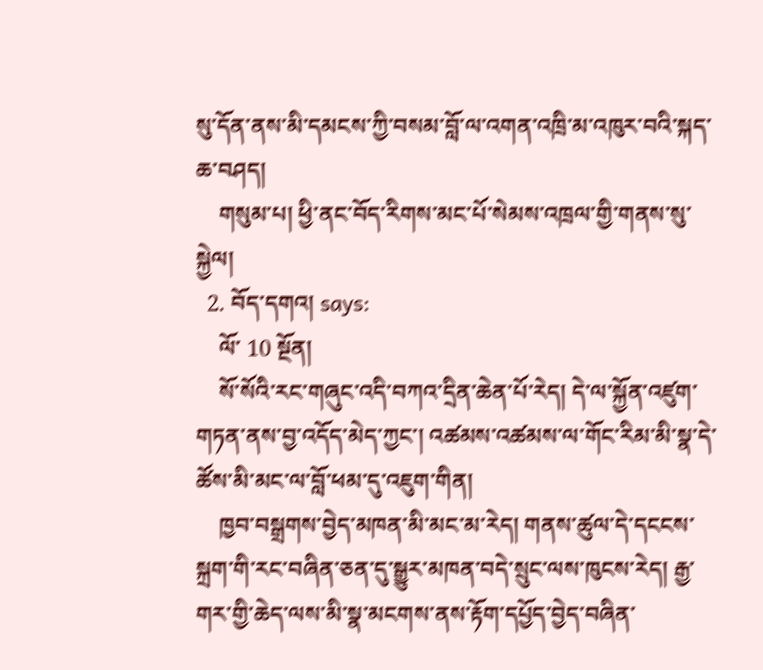སུ་དོན་ནས་མི་དམངས་ཀྱི་བསམ་བློ་ལ་འགན་འཁྲི་མ་འཁུར་བའི་སྐད་ཆ་བཤད།
    གསུམ་པ། ཕྱི་ནང་བོད་རིགས་མང་པོ་སེམས་འཁྲལ་གྱི་གནས་སུ་སྐྱེལ།
  2. བོད་དགའ། says:
    ལོ་ 10 སྔོན།
    སོ་སོའི་རང་གཞུང་འདི་བཀའ་དྲིན་ཆེན་པོ་རེད། དེ་ལ་སྐྱོན་འཛུག་གཏན་ནས་བྱ་འདོད་མེད་ཀྱང་། འཚམས་འཚམས་ལ་གོང་རིམ་མི་སྣ་དེ་ཚོས་མི་མང་ལ་བློ་ཕམ་དུ་འཇུག་གིན།
    ཁྱབ་བསྒྲགས་བྱེད་མཁན་མི་མང་མ་རེད། གནས་ཚུལ་དེ་དངངས་སྐྲག་གི་རང་བཞིན་ཅན་དུ་སྒྱུར་མཁན་བདེ་སྲུང་ལས་ཁུངས་རེད། རྒྱ་གར་གྱི་ཆེད་ལས་མི་སྣ་མངགས་ནས་རྟོག་དཔྱོད་བྱེད་བཞིན་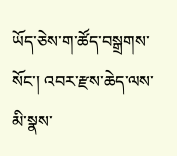ཡོད་ཅེས་ག་ཚོད་བསྒྲགས་སོང་། འབར་རྫས་ཆེད་ལས་མི་སྣས་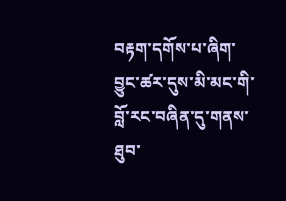བརྟག་དགོས་པ་ཞིག་བྱུང་ཚར་དུས་མི་མང་གི་བློ་རང་བཞིན་དུ་གནས་ཐུབ་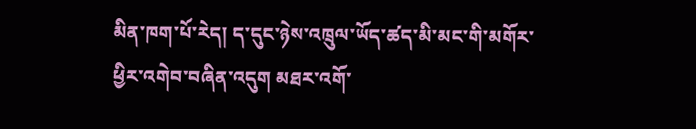མིན་ཁག་པོ་རེད། ད་དུང་ཉེས་འཁྲུལ་ཡོད་ཚད་མི་མང་གི་མགོར་ཕྱིར་འགེབ་བཞིན་འདུག མཐར་འགོ་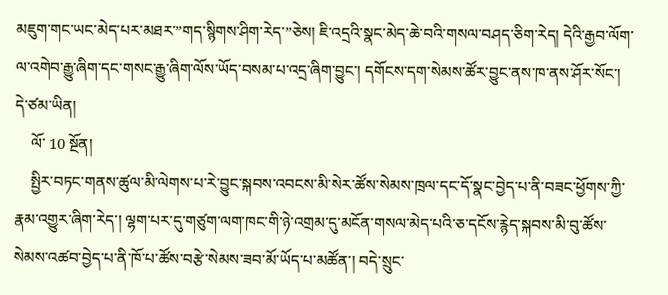མཇུག་གང་ཡང་མེད་པར་མཐར་”གད་སྙིགས་ཤིག་རེད་”ཅེས། ཇི་འདྲའི་སྣང་མེད་ཆེ་བའི་གསལ་བཤད་ཅིག་རེད། དེའི་རྒྱབ་ལོག་ལ་འགེབ་རྒྱུ་ཞིག་དང་གསང་རྒྱུ་ཞིག་ལོས་ཡོད་བསམ་པ་འདྲ་ཞིག་བྱུང་། དགོངས་དག་སེམས་ཚོར་བྱུང་ནས་ཁ་ནས་ཤོར་སོང་། དེ་ཙམ་ཡིན།
    ལོ་ 10 སྔོན།
    སྤྱིར་བཏང་གནས་ཚུལ་མི་ལེགས་པ་རེ་བྱུང་སྐབས་འབངས་མི་སེར་ཚོས་སེམས་ཁྲལ་དང་དོ་སྣང་བྱེད་པ་ནི་བཟང་ཕྱོགས་ཀྱི་རྣམ་འགྱུར་ཞིག་རེད་། ལྷག་པར་དུ་གཙུག་ལག་ཁང་གི་ཉེ་འགྲམ་དུ་མངོན་གསལ་མེད་པའི་ཅ་དངོས་རྙེད་སྐབས་མི་བུ་ཚོས་སེམས་འཚབ་བྱེད་པ་ནི་ཁོ་པ་ཚོས་བརྩེ་སེམས་ཟབ་མོ་ཡོད་པ་མཚོན་། བདེ་སྲུང་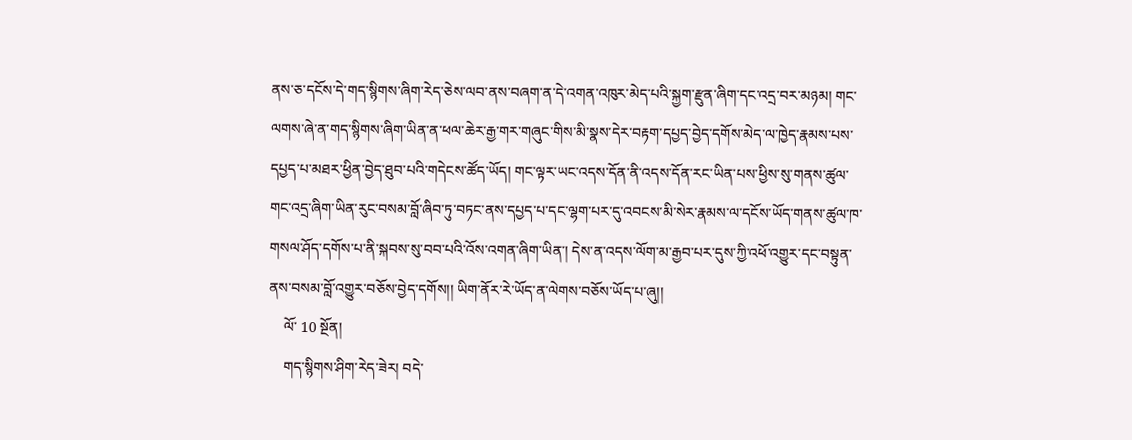ནས་ཅ་དངོས་དེ་གད་སྙིགས་ཞིག་རེད་ཅེས་ལབ་ནས་བཞག་ན་དེ་འགན་འཁུར་མེད་པའི་སྐྱག་རྫུན་ཞིག་དང་འདྲ་བར་མཉམ། གང་ལགས་ཞེ་ན་གད་སྙིགས་ཞིག་ཡིན་ན་ཕལ་ཆེར་རྒྱ་གར་གཞུང་གིས་མི་སྣས་དེར་བརྟག་དཔྱད་བྱེད་དགོས་མེད་ལ་ཁྱེད་རྣམས་པས་དཔྱད་པ་མཐར་ཕྱིན་བྱེད་ཐུབ་པའི་གདེངས་ཚོད་ཡོད། གང་ལྟར་ཡང་འདས་དོན་ནི་འདས་དོན་རང་ཡིན་པས་ཕྱིས་སུ་གནས་ཚུལ་གང་འདྲ་ཞིག་ཡིན་རུང་བསམ་བློ་ཞིབ་ཏུ་བཏང་ནས་དཔྱད་པ་དང་ལྷག་པར་དུ་འབངས་མི་སེར་རྣམས་ལ་དངོས་ཡོད་གནས་ཚུལ་ཁ་གསལ་ཤོད་དགོས་པ་ནི་སྐབས་སུ་བབ་པའི་འོས་འགན་ཞིག་ཡིན་། དེས་ན་འདས་ལོག་མ་རྒྱབ་པར་དུས་ཀྱི་འཕོ་འགྱུར་དང་བསྟུན་ནས་བསམ་བློ་འགྱུར་བཅོས་བྱེད་དགོས།། ཡིག་ནོར་རེ་ཡོད་ན་ལེགས་བཅོས་ཡོད་པ་ཞུ།།
    ལོ་ 10 སྔོན།
    གད་སྙིགས་ཤིག་རེད་ཟེར། བདེ་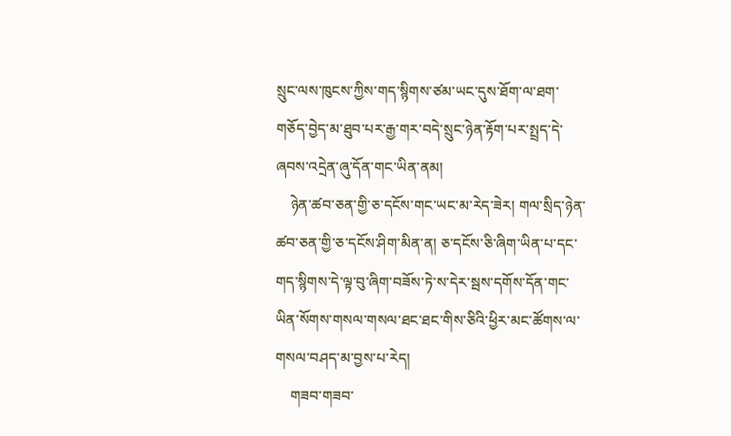སྲུང་ལས་ཁུངས་ཀྱིས་གད་སྙིགས་ཙམ་ཡང་དུས་ཐོག་ལ་ཐག་གཅོད་བྱེད་མ་ཐུབ་པར་རྒྱ་གར་བདེ་སྲུང་ཉེན་རྟོག་པར་སྤྲད་དེ་ཞབས་འདྲེན་ཞུ་དོན་གང་ཡིན་ནམ།
    ཉེན་ཚབ་ཅན་གྱི་ཅ་དངོས་གང་ཡང་མ་རེད་ཟེར། གལ་སྲིད་ཉེན་ཚབ་ཅན་གྱི་ཅ་དངོས་ཤིག་མིན་ན། ཅ་དངོས་ཅི་ཞིག་ཡིན་པ་དང་གད་སྙིགས་དེ་ལྟ་བུ་ཞིག་བཟོས་ཏེ་ས་དེར་སྦས་དགོས་དོན་གང་ཡིན་སོགས་གསལ་གསལ་ཐང་ཐང་གིས་ཅིའི་ཕྱིར་མང་ཚོགས་ལ་གསལ་བཤད་མ་བྱས་པ་རེད།
    གཟབ་གཟབ་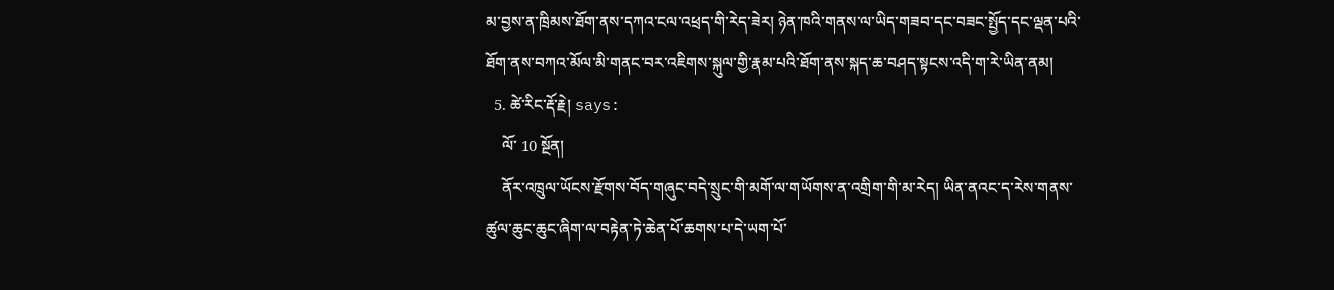མ་བྱས་ན་ཁྲིམས་ཐོག་ནས་དཀའ་ངལ་འཕྲད་གི་རེད་ཟེར། ཉེན་ཁའི་གནས་ལ་ཡིད་གཟབ་དང་བཟང་སྤྱོད་དང་ལྡན་པའི་ཐོག་ནས་བཀའ་མོལ་མི་གནང་བར་འཇིགས་སྐུལ་གྱི་རྣམ་པའི་ཐོག་ནས་སྐད་ཆ་བཤད་སྟངས་འདི་ག་རེ་ཡིན་ནམ།
  5. ཚེ་རིང་རྡོ་རྗེ། says:
    ལོ་ 10 སྔོན།
    ནོར་འཁྲུལ་ཡོངས་རྫོགས་བོད་གཞུང་བདེ་སྲུང་གི་མགོ་ལ་གཡོགས་ན་འགྲིག་གི་མ་རེད། ཡིན་ནའང་ད་རེས་གནས་ཚུལ་ཆུང་ཆུང་ཞིག་ལ་བརྟེན་ཏེ་ཆེན་པོ་ཆགས་པ་དེ་ཡག་པོ་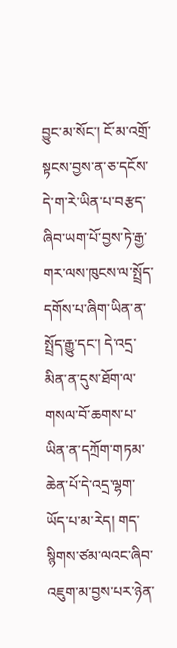བྱུང་མ་སོང་། ངོ་མ་འགྲོ་སྟངས་བྱས་ན་ཅ་དངོས་དེ་ག་རེ་ཡིན་པ་བརྩད་ཞིབ་ཡག་པོ་བྱས་ཏེ་རྒྱ་གར་ལས་ཁུངས་ལ་སྤྲོད་དགོས་པ་ཞིག་ཡིན་ན་སྤྲོད་རྒྱུ་དང་། དེ་འདྲ་མིན་ན་དུས་ཐོག་ལ་གསལ་བོ་ཆགས་པ་ཡིན་ན་དཀྲོག་གཏམ་ཆེན་པོ་དེ་འདྲ་ལྷག་ཡོད་པ་མ་རེད། གད་སྙིགས་ཙམ་ལའང་ཞིབ་འཇུག་མ་བྱས་པར་ཉེན་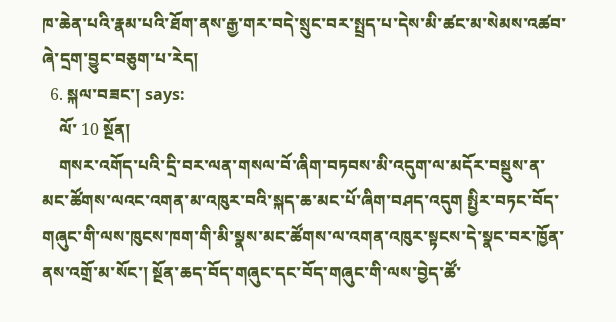ཁ་ཆེན་པའི་རྣམ་པའི་ཐོག་ནས་རྒྱ་གར་བདེ་སྲུང་བར་སྤྲད་པ་དེས་མི་ཚང་མ་སེམས་འཚབ་ཞེ་དྲག་བྱུང་བཅུག་པ་རེད།
  6. སྐལ་བཟང་། says:
    ལོ་ 10 སྔོན།
    གསར་འགོད་པའི་དྲི་བར་ལན་གསལ་བོ་ཞིག་བཏབས་མི་འདུག་ལ་མདོར་བསྡུས་ན་མང་ཚོགས་ལའང་འགན་མ་འཁུར་བའི་སྐད་ཆ་མང་པོ་ཞིག་བཤད་འདུག སྤྱིར་བཏང་བོད་གཞུང་གི་ལས་ཁུངས་ཁག་གི་མི་སྣས་མང་ཚོགས་ལ་འགན་འཁུར་སྟངས་དེ་སྣང་བར་ཁྱོན་ནས་འགྲོ་མ་སོང་། སྔོན་ཆད་བོད་གཞུང་དང་བོད་གཞུང་གི་ལས་བྱེད་ཚོ་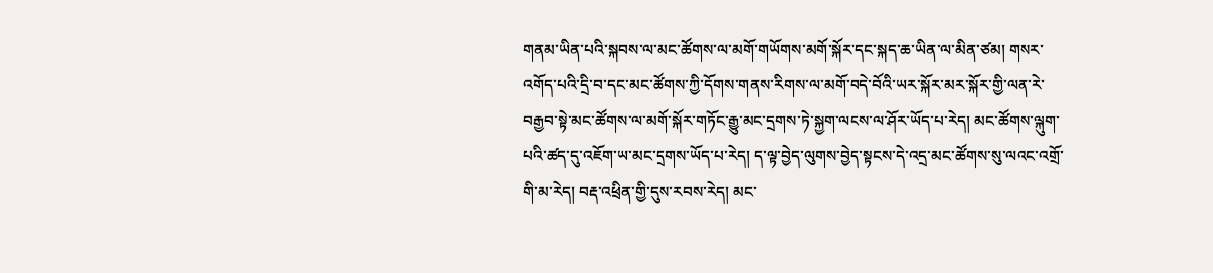གནམ་ཡིན་པའི་སྐབས་ལ་མང་ཚོགས་ལ་མགོ་གཡོགས་མགོ་སྐོར་དང་སྐད་ཆ་ཡིན་ལ་མིན་ཙམ། གསར་འགོད་པའི་དྲི་བ་དང་མང་ཚོགས་ཀྱི་དོགས་གནས་རིགས་ལ་མགོ་བདེ་བོའི་ཡར་སྐོར་མར་སྐོར་གྱི་ལན་རེ་བརྒྱབ་སྟེ་མང་ཚོགས་ལ་མགོ་སྐོར་གཏོང་རྒྱུ་མང་དྲགས་ཏེ་སྐྱག་ལངས་ལ་ཤོར་ཡོད་པ་རེད། མང་ཚོགས་ལྐུག་པའི་ཚད་དུ་འཇོག་ཡ་མང་དྲགས་ཡོད་པ་རེད། ད་ལྟ་བྱེད་ལུགས་བྱེད་སྟངས་དེ་འདྲ་མང་ཚོགས་སུ་ལའང་འགྲོ་གི་མ་རེད། བརྡ་འཕྲིན་གྱི་དུས་རབས་རེད། མང་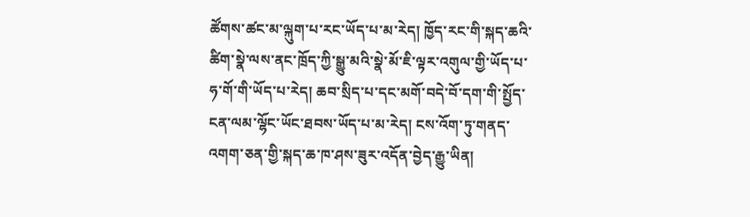ཚོགས་ཚང་མ་ལྐུག་པ་རང་ཡོད་པ་མ་རེད། ཁྱོད་རང་གི་སྐད་ཆའི་ཚིག་སྣེ་ལས་ནང་ཁྲོད་ཀྱི་སྒྱུ་མའི་སྣེ་མོ་ཇི་ལྟར་འགུལ་གྱི་ཡོད་པ་ཧ་གོ་གི་ཡོད་པ་རེད། ཆབ་སྲིད་པ་དང་མགོ་བདེ་བོ་དག་གི་སྤྱོད་ངན་ལམ་ལྷོང་ཡོང་ཐབས་ཡོད་པ་མ་རེད། ངས་འོག་ཏུ་གནད་འགག་ཅན་གྱི་སྐད་ཆ་ཁ་ཤས་ཟུར་འདོན་བྱེད་རྒྱུ་ཡིན།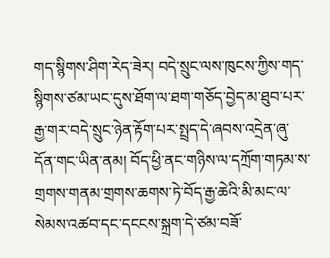གད་སྙིགས་ཤིག་རེད་ཟེར། བདེ་སྲུང་ལས་ཁུངས་ཀྱིས་གད་སྙིགས་ཙམ་ཡང་དུས་ཐོག་ལ་ཐག་གཅོད་བྱེད་མ་ཐུབ་པར་རྒྱ་གར་བདེ་སྲུང་ཉེན་རྟོག་པར་སྤྲད་དེ་ཞབས་འདྲེན་ཞུ་དོན་གང་ཡིན་ནམ། བོད་ཕྱི་ནང་གཉིས་ལ་དཀྲོག་གཏམ་ས་གྲགས་གནམ་གྲགས་ཆགས་ཏེ་བོད་རྒྱ་ཆེའི་མི་མང་ལ་སེམས་འཚབ་དང་དངངས་སྐྲག་དེ་ཙམ་བཟོ་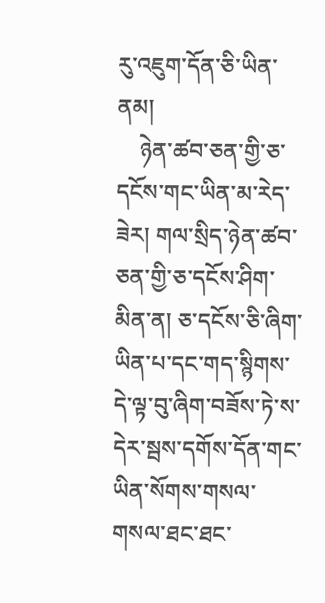རུ་འཇུག་དོན་ཅི་ཡིན་ནམ།
    ཉེན་ཚབ་ཅན་གྱི་ཅ་དངོས་གང་ཡིན་མ་རེད་ཟེར། གལ་སྲིད་ཉེན་ཚབ་ཅན་གྱི་ཅ་དངོས་ཤིག་མིན་ན། ཅ་དངོས་ཅི་ཞིག་ཡིན་པ་དང་གད་སྙིགས་དེ་ལྟ་བུ་ཞིག་བཟོས་ཏེ་ས་དེར་སྦས་དགོས་དོན་གང་ཡིན་སོགས་གསལ་གསལ་ཐང་ཐང་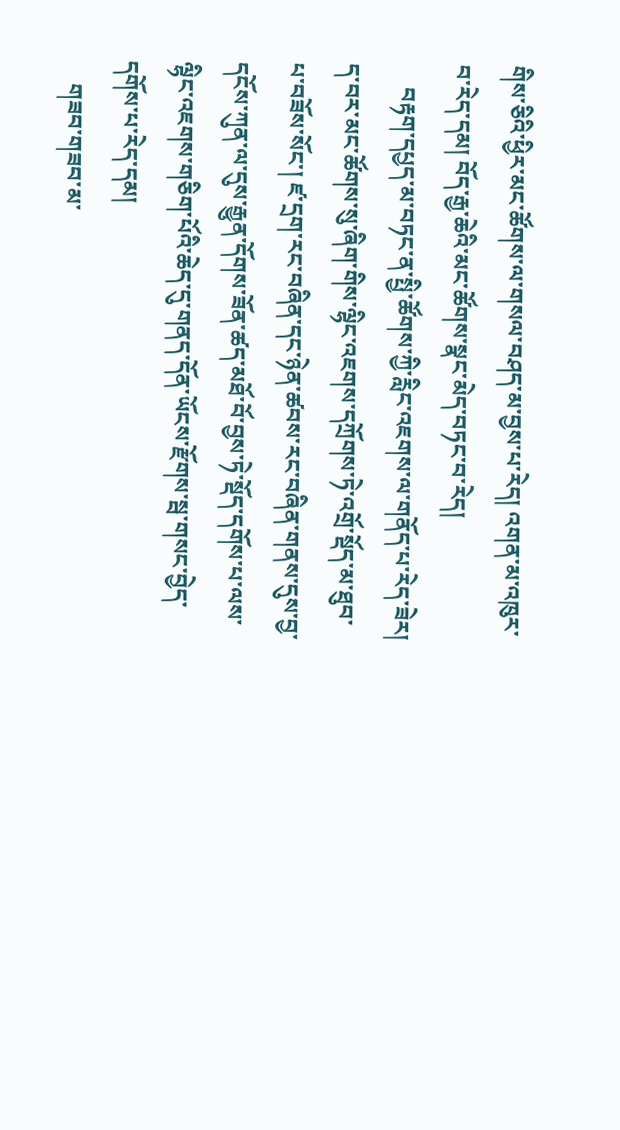གིས་ཅིའི་ཕྱིར་མང་ཚོགས་ལ་གསལ་བཤད་མ་བྱས་པ་རེད། འགན་མ་འཁུར་བ་རེད་དམ། བོད་རྒྱ་ཆེའི་མང་ཚོགས་སྣང་མེད་བཏང་བ་རེད།
    བརྟག་དཔྱད་མ་བཏང་ན་སྤྱི་ཚོགས་ཀྱི་རླིང་འཇགས་ལ་གནོད་པ་རེད་ཟེར། ད་བར་མང་ཚོགས་སུ་ཞིག་གིས་ལྷིང་འཇགས་དཀྲོགས་ཏེ་འགྲོ་སྡོད་མ་ཐུབ་པ་བཟོས་སོང་། ཛ་དྲག་རང་བཞིན་དང་ཉེན་ཚབས་རང་བཞིན་གནས་དུས་བྱ་དངོས་ཀུན་ལ་དུས་རྒྱུན་དོགས་ཟོན་ཚད་མཐོ་བོ་བྱས་ཏེ་སྡོད་དགོས་པ་ལས་ལྷིང་འཇགས་གཅིག་པོའི་ཆེད་དུ་གནད་དོན་ཡོངས་རྫོགས་སྦ་གསང་བྱེད་དགོས་པ་རེད་དམ།
    གཟབ་གཟབ་མ་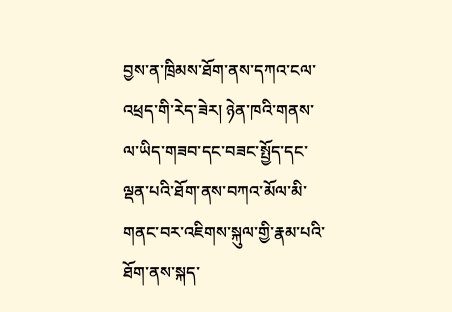བྱས་ན་ཁྲིམས་ཐོག་ནས་དཀའ་ངལ་འཕྲད་གི་རེད་ཟེར། ཉེན་ཁའི་གནས་ལ་ཡིད་གཟབ་དང་བཟང་སྤྱོད་དང་ལྡན་པའི་ཐོག་ནས་བཀའ་མོལ་མི་གནང་བར་འཇིགས་སྐུལ་གྱི་རྣམ་པའི་ཐོག་ནས་སྐད་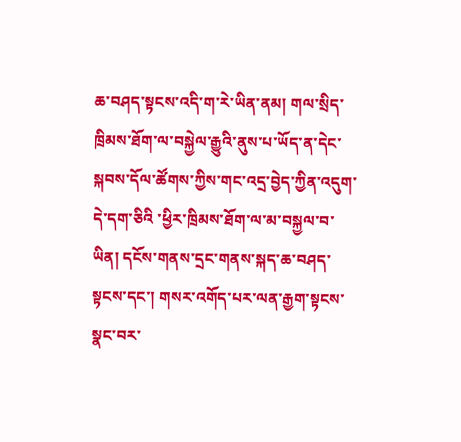ཆ་བཤད་སྟངས་འདི་ག་རེ་ཡིན་ནམ། གལ་སྲིད་ཁྲིམས་ཐོག་ལ་བསྐྱེལ་རྒྱུའི་ནུས་པ་ཡོད་ན་དེང་སྐབས་དོལ་ཚོགས་ཀྱིས་གང་འདྲ་བྱེད་ཀྱིན་འདུག་དེ་དག་ཅིའི ་ཕྱིར་ཁྲིམས་ཐོག་ལ་མ་བསྐྱལ་བ་ཡིན། དངོས་གནས་དྲང་གནས་སྐད་ཆ་བཤད་སྟངས་དང་། གསར་འགོད་པར་ལན་རྒྱག་སྟངས་སྣང་བར་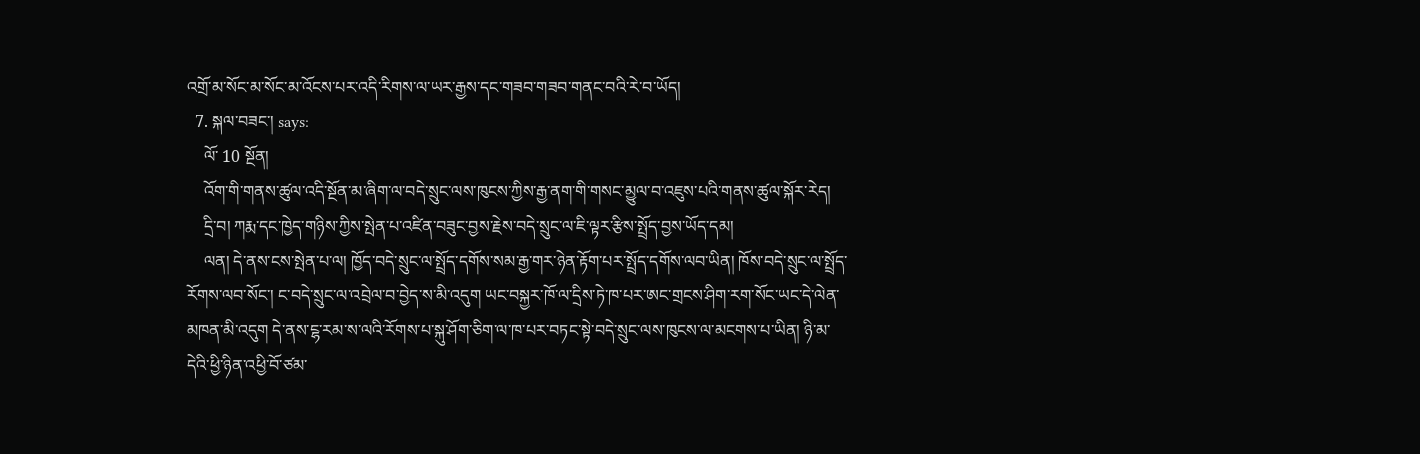འགྲོ་མ་སོང་མ་སོང་མ་འོངས་པར་འདི་རིགས་ལ་ཡར་རྒྱས་དང་གཟབ་གཟབ་གནང་བའི་རེ་བ་ཡོད།
  7. སྐལ་བཟང་། says:
    ལོ་ 10 སྔོན།
    འོག་གི་གནས་ཚུལ་འདི་སྔོན་མ་ཞིག་ལ་བདེ་སྲུང་ལས་ཁུངས་ཀྱིས་རྒྱ་ནག་གི་གསང་མྱུལ་བ་འཇུས་པའི་གནས་ཚུལ་སྐོར་རེད།
    དྲི་བ། ཀརྨ་དང་ཁྱེད་གཉིས་ཀྱིས་སྤེན་པ་འཛིན་བཟུང་བྱས་རྗེས་བདེ་སྲུང་ལ་ཇི་ལྟར་རྩིས་སྤྲོད་བྱས་ཡོད་དམ།
    ལན། དེ་ནས་ངས་སྤེན་པ་ལ། ཁྱོད་བདེ་སྲུང་ལ་སྤྲོད་དགོས་སམ་རྒྱ་གར་ཉེན་རྟོག་པར་སྤྲོད་དགོས་ལབ་ཡིན། ཁོས་བདེ་སྲུང་ལ་སྤྲོད་རོགས་ལབ་སོང་། ང་བདེ་སྲུང་ལ་འབྲེལ་བ་བྱེད་ས་མི་འདུག ཡང་བསྐྱར་ཁོ་ལ་དྲིས་ཏེ་ཁ་པར་ཨང་གྲངས་ཤིག་རག་སོང་ཡང་དེ་ལེན་མཁན་མི་འདུག དེ་ནས་ངྷ་རམ་ས་ལའི་རོགས་པ་སྐུ་ཤོག་ཅིག་ལ་ཁ་པར་བཏང་སྟེ་བདེ་སྲུང་ལས་ཁུངས་ལ་མངགས་པ་ཡིན། ཉི་མ་དེའི་ཕྱི་ཉིན་འཕྱི་བོ་ཙམ་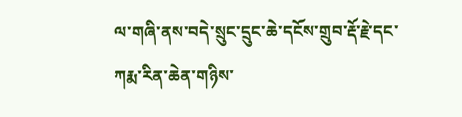ལ་གཞི་ནས་བདེ་སྲུང་དྲུང་ཆེ་དངོས་གྲུབ་རྡོ་རྗེ་དང་ཀརྨ་རིན་ཆེན་གཉིས་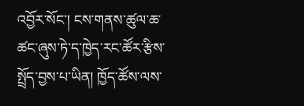འབྱོར་སོང་། ངས་གནས་ཚུལ་ཆ་ཚང་ཞུས་ཏེ་ད་ཁྱེད་རང་ཚོར་རྩིས་སྤྲོད་བྱས་པ་ཡིན། ཁྱོད་ཚོས་ལས་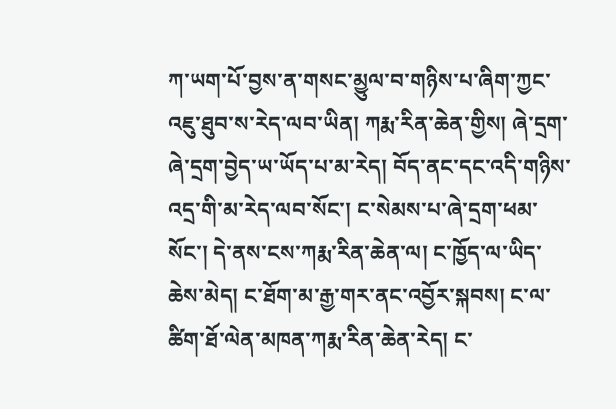ཀ་ཡག་པོ་བྱས་ན་གསང་མྱུལ་བ་གཉིས་པ་ཞིག་ཀྱང་འཇུ་ཐུབ་ས་རེད་ལབ་ཡིན། ཀརྨ་རིན་ཆེན་གྱིས། ཞེ་དྲག་ཞེ་དྲག་བྱེད་ཡ་ཡོད་པ་མ་རེད། བོད་ནང་དང་འདི་གཉིས་འདྲ་གི་མ་རེད་ལབ་སོང་། ང་སེམས་པ་ཞེ་དྲག་ཕམ་སོང་། དེ་ནས་ངས་ཀརྨ་རིན་ཆེན་ལ། ང་ཁྱོད་ལ་ཡིད་ཆེས་མེད། ང་ཐོག་མ་རྒྱ་གར་ནང་འབྱོར་སྐབས། ང་ལ་ཚིག་ཐོ་ལེན་མཁན་ཀརྨ་རིན་ཆེན་རེད། ང་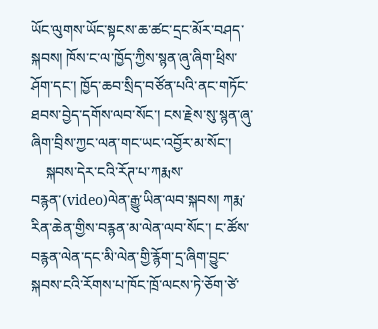ཡོང་ལུགས་ཡོང་སྟངས་ཆ་ཚང་དྲང་མོར་བཤད་སྐབས། ཁོས་ང་ལ་ཁྱོད་ཀྱིས་སྙན་ཞུ་ཞིག་ཕྲིས་ཤོག་དང་། ཁྱོད་ཆབ་སྲིད་བཙོན་པའི་ནང་གཏོང་ཐབས་བྱེད་དགོས་ལབ་སོང་། ངས་རྗེས་སུ་སྙན་ཞུ་ཞིག་བྲིས་ཀྱང་ལན་གང་ཡང་འབྱོར་མ་སོང་།
    སྐབས་དེར་ངའི་རོཊ་པ་ཀརྨས་བརྙན་(video)ལེན་རྒྱུ་ཡིན་ལབ་སྐབས། ཀརྨ་རིན་ཆེན་གྱིས་བརྙན་མ་ལེན་ལབ་སོང་། ང་ཚོས་བརྙན་ལེན་དང་མི་ལེན་གྱི་རྙོག་དྲ་ཞིག་བྱུང་སྐབས་ངའི་རོགས་པ་ཁོང་ཁྲོ་ལངས་ཏེ་ཅོག་ཙེ་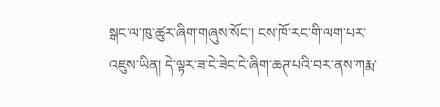སྒང་ལ་ཁུ་ཚུར་ཞིག་གཞུས་སོང་། ངས་ཁོ་རང་གི་ལག་པར་འཇུས་ཡིན། དེ་ལྟར་ཟ་ངེ་ཟེང་ངེ་ཞིག་ཆཊ་པའི་བར་ནས་ཀརྨ་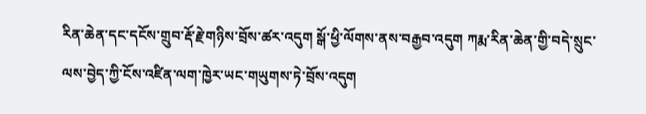རིན་ཆེན་དང་དངོས་གྲུབ་རྡོ་རྗེ་གཉིས་བྲོས་ཚར་འདུག སྒོ་ཕྱི་ལོགས་ནས་བརྒྱབ་འདུག ཀརྨ་རིན་ཆེན་གྱི་བདེ་སྲུང་ལས་བྱེད་ཀྱི་ངོས་འཛིན་ལག་ཁྱེར་ཡང་གཡུགས་ཏེ་བྲོས་འདུག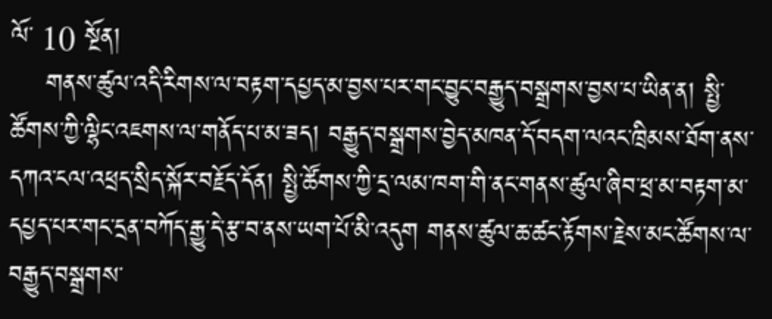ལོ་ 10 སྔོན།
    གནས་ཚུལ་འདི་རིགས་ལ་བརྟག་དཔྱད་མ་བྱས་པར་གང་བྱུང་བརྒྱུད་བསྒྲགས་བྱས་པ་ཡིན་ན། སྤྱི་ཚོགས་ཀྱི་ལྷིང་འཇགས་ལ་གནོད་པ་མ་ཟད། བརྒྱུད་བསྒྲགས་བྱེད་མཁན་དོ་བདག་ལའང་ཁྲིམས་ཐོག་ནས་དཀའ་ངལ་འཕྲད་སྲིད་སྐོར་བརྗོད་དོན། སྤྱི་ཚོགས་ཀྱི་དྲ་ལམ་ཁག་གི་ནང་གནས་ཚུལ་ཞིབ་ཕྲ་མ་བརྟག་མ་དཔྱད་པར་གང་དྲན་བཀོད་རྒྱུ་དེ་རྩ་བ་ནས་ཡག་པོ་མི་འདུག གནས་ཚུལ་ཆ་ཚང་རྟོགས་རྗེས་མང་ཚོགས་ལ་བརྒྱུད་བསྒྲགས་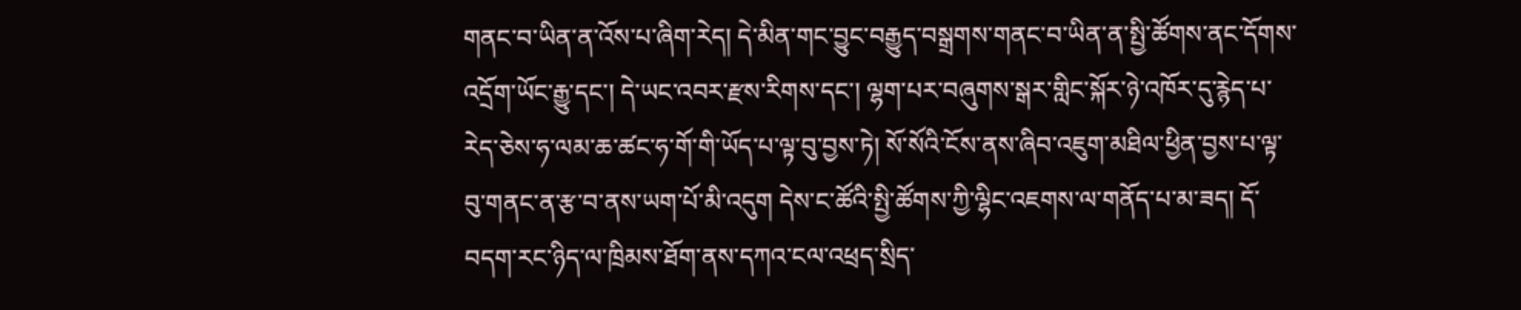གནང་བ་ཡིན་ན་འོས་པ་ཞིག་རེད། དེ་མིན་གང་བྱུང་བརྒྱུད་བསྒྲགས་གནང་བ་ཡིན་ན་སྤྱི་ཚོགས་ནང་དོགས་འདྲོག་ཡོང་རྒྱུ་དང་། དེ་ཡང་འབར་རྫས་རིགས་དང་། ལྷག་པར་བཞུགས་སྒར་གླིང་སྐོར་ཉེ་འཁོར་དུ་རྙེད་པ་རེད་ཅེས་ཧ་ལམ་ཆ་ཚང་ཧ་གོ་གི་ཡོད་པ་ལྟ་བུ་བྱས་ཏེ། སོ་སོའི་ངོས་ནས་ཞིབ་འཇུག་མཐིལ་ཕྱིན་བྱས་པ་ལྟ་བུ་གནང་ན་རྩ་བ་ནས་ཡག་པོ་མི་འདུག དེས་ང་ཚོའི་སྤྱི་ཚོགས་ཀྱི་ལྷིང་འཇགས་ལ་གནོད་པ་མ་ཟད། དོ་བདག་རང་ཉིད་ལ་ཁྲིམས་ཐོག་ནས་དཀའ་ངལ་འཕྲད་སྲིད་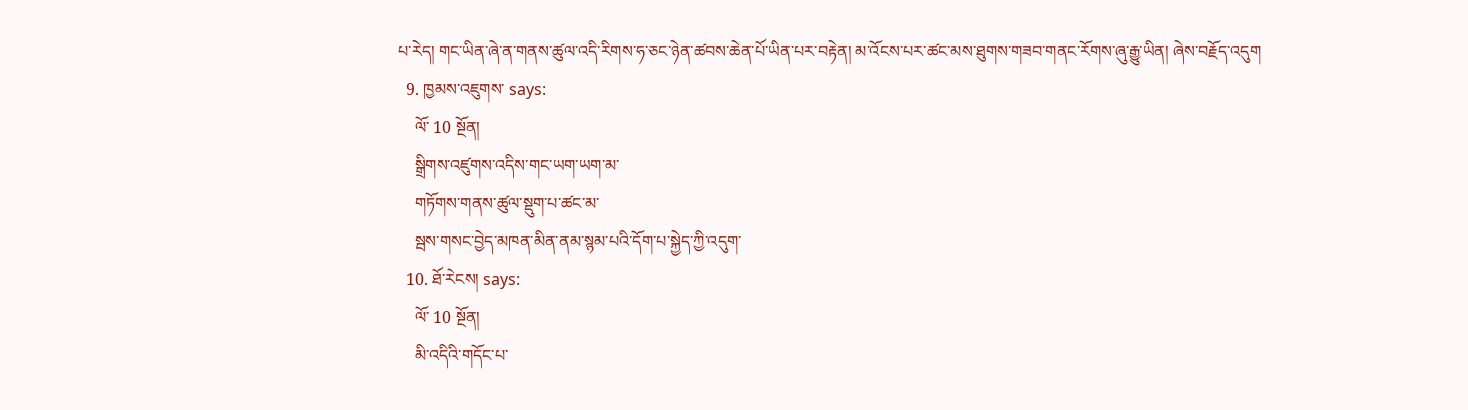པ་རེད། གང་ཡིན་ཞེ་ན་གནས་ཚུལ་འདི་རིགས་ཧ་ཅང་ཉེན་ཚབས་ཆེན་པོ་ཡིན་པར་བརྟེན། མ་འོངས་པར་ཚང་མས་ཐུགས་གཟབ་གནང་རོགས་ཞུ་རྒྱུ་ཡིན། ཞེས་བརྗོད་འདུག
  9. ཁྱམས་འཇུགས་ says:
    ལོ་ 10 སྔོན།
    སྒྲིགས་འཛུགས་འདིས་གང་ཡག་ཡག་མ་
    གཏོགས་གནས་ཚུལ་སྡུག་པ་ཚང་མ་
    སྦས་གསང་བྱེད་མཁན་མིན་ནམ་སྙམ་པའི་དོག་པ་སྐྱེད་ཀྱི་འདུག་
  10. ཐོ་རེངས། says:
    ལོ་ 10 སྔོན།
    མི་འདིའི་གདོང་པ་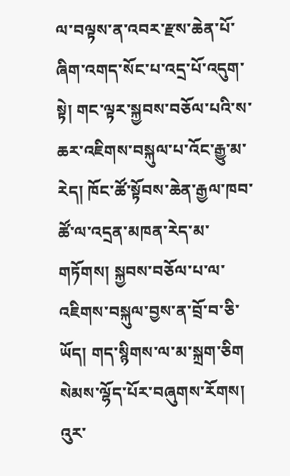ལ་བལྟས་ན་འབར་རྫས་ཆེན་པོ་ཞིག་འགད་སོང་པ་འདྲ་པོ་འདུག་སྟེ། གང་ལྟར་སྐྱབས་བཅོལ་པའི་ས་ཆར་འཇིགས་བསྐུལ་པ་འོང་རྒྱུ་མ་རེད། ཁོང་ཚོ་སྟོབས་ཆེན་རྒྱལ་ཁབ་ཚོ་ལ་འདྲན་མཁན་རེད་མ་གཏོགས། སྐྱབས་བཅོལ་པ་ལ་འཇིགས་བསྐུལ་བྱས་ན་བྲོ་བ་ཅི་ཡོད། གད་སྙིགས་ལ་མ་སྐྲག་ཅིག སེམས་ལྷོད་པོར་བཞུགས་རོགས། འུར་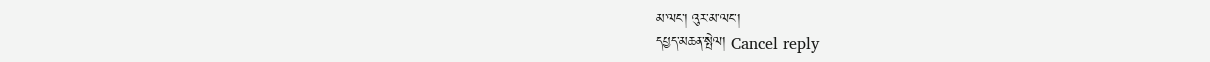མ་ལང་། འུར་མ་ལང་།
དཔྱད་མཆན་སྤེལ། Cancel reply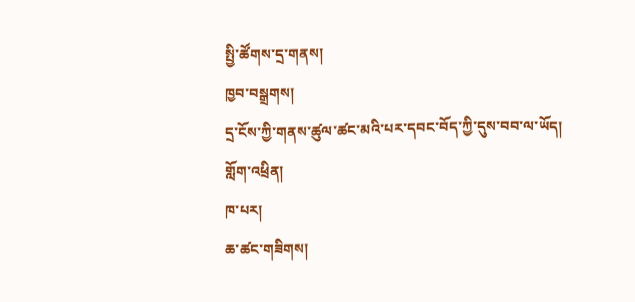སྤྱི་ཚོགས་དྲ་གནས།
ཁྱབ་བསྒྲགས།
དྲ་ངོས་ཀྱི་གནས་ཚུལ་ཚང་མའི་པར་དབང་བོད་ཀྱི་དུས་བབ་ལ་ཡོད།
གློག་འཕྲིན།
ཁ་པར།
ཆ་ཚང་གཟིགས།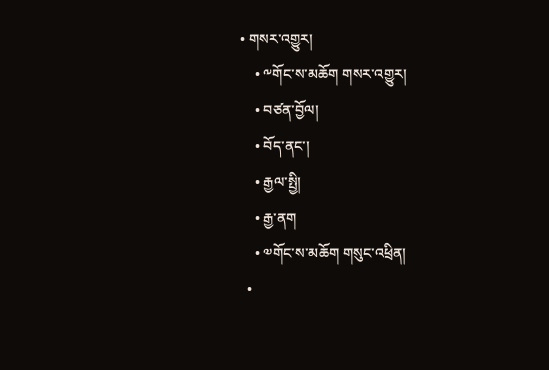• གསར་འགྱུར།
    • ༸གོང་ས་མཆོག གསར་འགྱུར།
    • བཙན་བྱོལ།
    • བོད་ནང་།
    • རྒྱལ་སྤྱི།
    • རྒྱ་ནག
    • ༧གོང་ས་མཆོག གསུང་འཕྲིན།
  •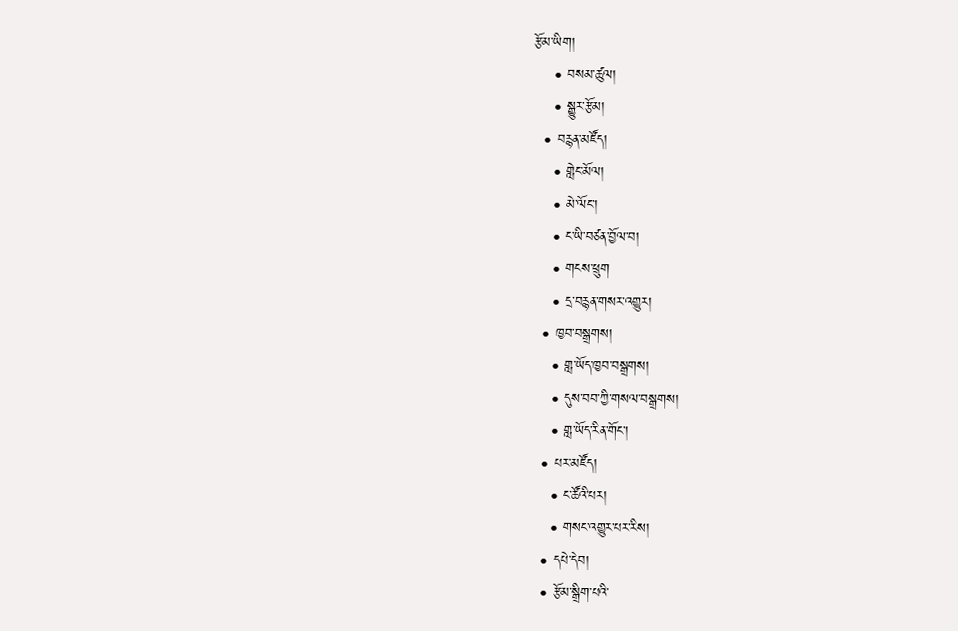རྩོམ་ཡིག།
    • བསམ་ཚུལ།
    • སྒྱུར་རྩོམ།
  • བརྙན་མཛོད།
    • གླེང་མོལ།
    • མེ་ལོང་།
    • ང་ཡི་བཙན་བྱོལ་བ།
    • གངས་ཕྲུག
    • དྲ་བརྙན་གསར་འགྱུར།
  • ཁྱབ་བསྒྲགས།
    • གླ་ཡོད་ཁྱབ་བསྒྲགས།
    • དུས་བབ་ཀྱི་གསལ་བསྒྲགས།
    • གླ་ཡོད་རིན་གོང་།
  • པར་མཛོད།
    • ང་ཚོའི་པར།
    • གསང་འགྱུར་པར་རིས།
  • དཔེ་དེབ།
  • རྩོམ་སྒྲིག་པའི་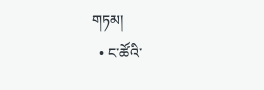གཏམ།
  • ང་ཚོའི་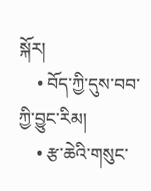སྐོར།
    • བོད་ཀྱི་དུས་བབ་ཀྱི་བྱུང་རིམ།
    • རྩ་ཆེའི་གསུང་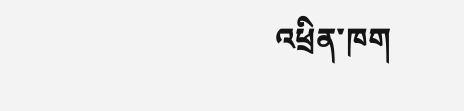འཕྲིན་ཁག